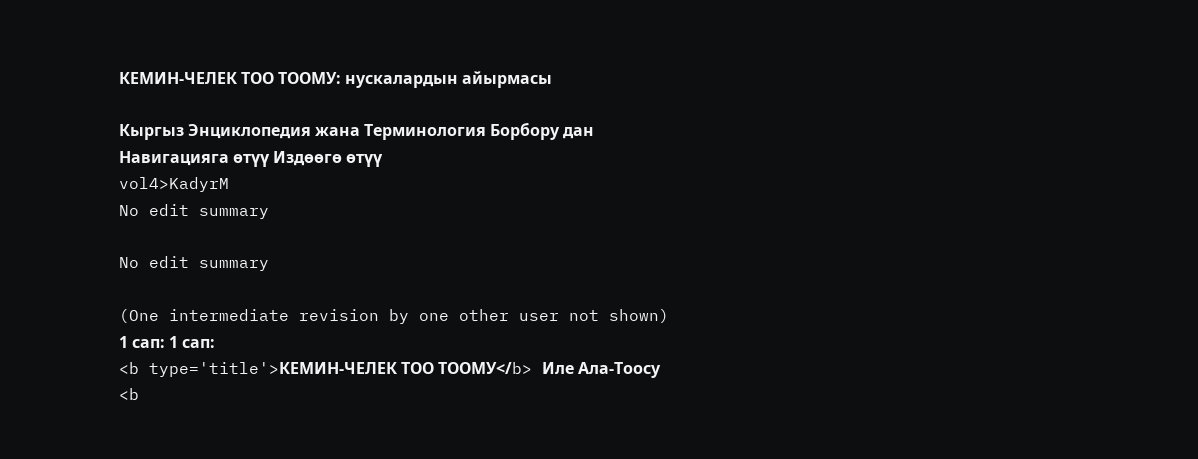КЕМИН-ЧЕЛЕК ТОО ТООМУ: нускалардын айырмасы

Кыргыз Энциклопедия жана Терминология Борбору дан
Навигацияга өтүү Издөөгө өтүү
vol4>KadyrM
No edit summary

No edit summary

(One intermediate revision by one other user not shown)
1 сап: 1 сап:
<b type='title'>КЕМИН-ЧЕЛЕК ТОО ТООМУ</b> Иле Ала-Тоосу
<b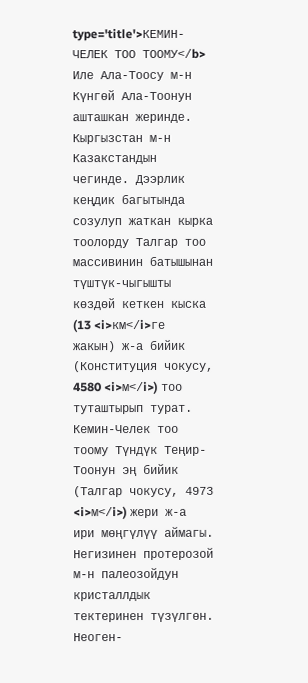type='title'>КЕМИН-ЧЕЛЕК ТОО ТООМУ</b> Иле Ала-Тоосу м-н Күнгөй Ала-Тоонун ашташкан жеринде. Кыргызстан м-н Казакстандын чегинде. Дээрлик кеңдик багытында созулуп жаткан кырка тоолорду Талгар тоо массивинин батышынан түштүк-чыгышты көздөй кеткен кыска (13 <i>км</i>ге жакын) ж-а бийик (Конституция чокусу, 4580 <i>м</i>) тоо туташтырып турат. Кемин-Челек тоо тоому Түндүк Теңир-Тоонун эң бийик (Талгар чокусу, 4973 <i>м</i>) жери ж-а ири мөңгүлүү аймагы. Негизинен протерозой м-н палеозойдун кристаллдык тектеринен түзүлгөн. Неоген-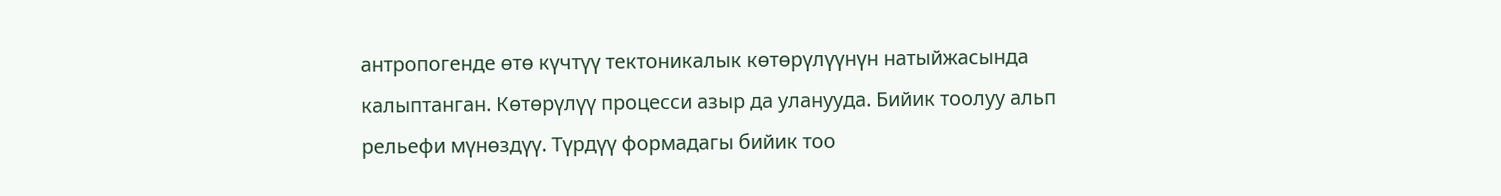антропогенде өтө күчтүү тектоникалык көтөрүлүүнүн натыйжасында калыптанган. Көтөрүлүү процесси азыр да уланууда. Бийик тоолуу альп рельефи мүнөздүү. Түрдүү формадагы бийик тоо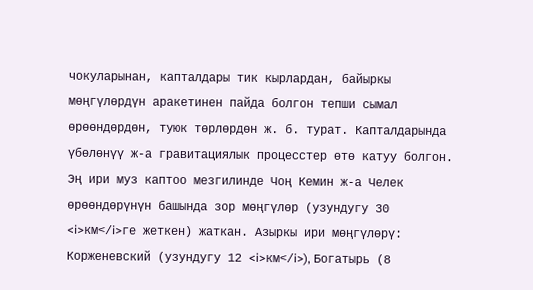чокуларынан, капталдары тик кырлардан, байыркы мөңгүлөрдүн аракетинен пайда болгон тепши сымал өрөөндөрдөн, туюк төрлөрдөн ж. б. турат. Капталдарында үбөлөнүү ж-а гравитациялык процесстер өтө катуу болгон. Эң ири муз каптоо мезгилинде Чоң Кемин ж-а Челек өрөөндөрүнүн башында зор мөңгүлөр (узундугу 30 <i>км</i>ге жеткен) жаткан. Азыркы ири мөңгүлөрү: Корженевский (узундугу 12 <i>км</i>), Богатырь (8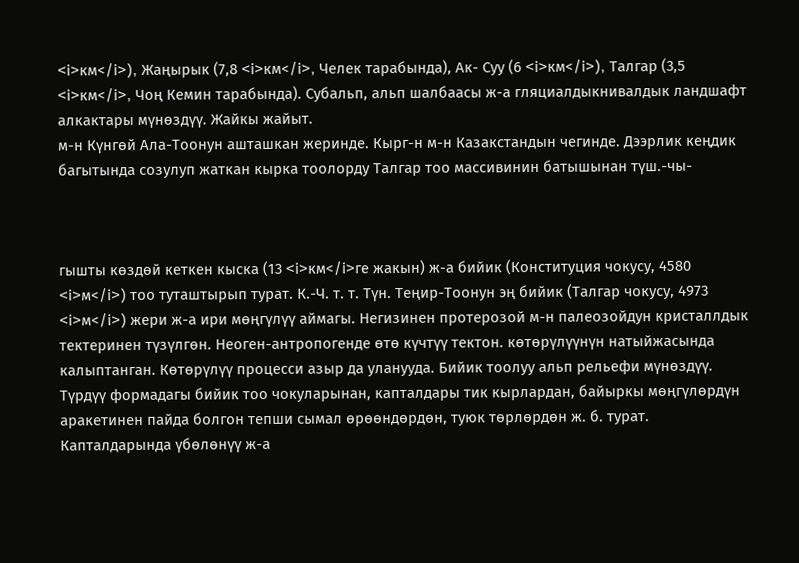<i>км</i>), Жаңырык (7,8 <i>км</i>, Челек тарабында), Ак- Суу (6 <i>км</i>), Талгар (3,5 <i>км</i>, Чоң Кемин тарабында). Субальп, альп шалбаасы ж-а гляциалдыкнивалдык ландшафт алкактары мүнөздүү. Жайкы жайыт.
м-н Күнгөй Ала-Тоонун ашташкан жеринде. Кырг-н м-н Казакстандын чегинде. Дээрлик кеңдик багытында созулуп жаткан кырка тоолорду Талгар тоо массивинин батышынан түш.-чы-



гышты көздөй кеткен кыска (13 <i>км</i>ге жакын) ж-а бийик (Конституция чокусу, 4580 <i>м</i>) тоо туташтырып турат. К.-Ч. т. т. Түн. Теңир-Тоонун эң бийик (Талгар чокусу, 4973 <i>м</i>) жери ж-а ири мөңгүлүү аймагы. Негизинен протерозой м-н палеозойдун кристаллдык тектеринен түзүлгөн. Неоген-антропогенде өтө күчтүү тектон. көтөрүлүүнүн натыйжасында калыптанган. Көтөрүлүү процесси азыр да уланууда. Бийик тоолуу альп рельефи мүнөздүү. Түрдүү формадагы бийик тоо чокуларынан, капталдары тик кырлардан, байыркы мөңгүлөрдүн аракетинен пайда болгон тепши сымал өрөөндөрдөн, туюк төрлөрдөн ж. б. турат. Капталдарында үбөлөнүү ж-а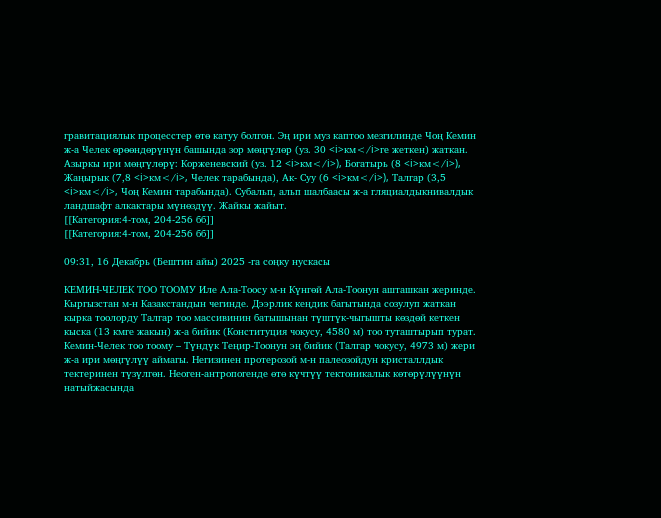гравитациялык процесстер өтө катуу болгон. Эң ири муз каптоо мезгилинде Чоң Кемин ж-а Челек өрөөндөрүнүн башында зор мөңгүлөр (уз. 30 <i>км</i>ге жеткен) жаткан. Азыркы ири мөңгүлөрү: Корженевский (уз. 12 <i>км</i>), Богатырь (8 <i>км</i>), Жаңырык (7,8 <i>км</i>, Челек тарабында), Ак- Суу (6 <i>км</i>), Талгар (3,5 <i>км</i>, Чоң Кемин тарабында). Субальп, альп шалбаасы ж-а гляциалдыкнивалдык ландшафт алкактары мүнөздүү. Жайкы жайыт.
[[Категория:4-том, 204-256 бб]]
[[Категория:4-том, 204-256 бб]]

09:31, 16 Декабрь (Бештин айы) 2025 -га соңку нускасы

КЕМИН-ЧЕЛЕК ТОО ТООМУ Иле Ала-Тоосу м-н Күнгөй Ала-Тоонун ашташкан жеринде. Кыргызстан м-н Казакстандын чегинде. Дээрлик кеңдик багытында созулуп жаткан кырка тоолорду Талгар тоо массивинин батышынан түштүк-чыгышты көздөй кеткен кыска (13 кмге жакын) ж-а бийик (Конституция чокусу, 4580 м) тоо туташтырып турат. Кемин-Челек тоо тоому – Түндүк Теңир-Тоонун эң бийик (Талгар чокусу, 4973 м) жери ж-а ири мөңгүлүү аймагы. Негизинен протерозой м-н палеозойдун кристаллдык тектеринен түзүлгөн. Неоген-антропогенде өтө күчтүү тектоникалык көтөрүлүүнүн натыйжасында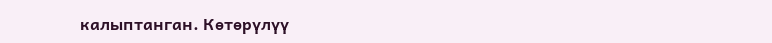калыптанган. Көтөрүлүү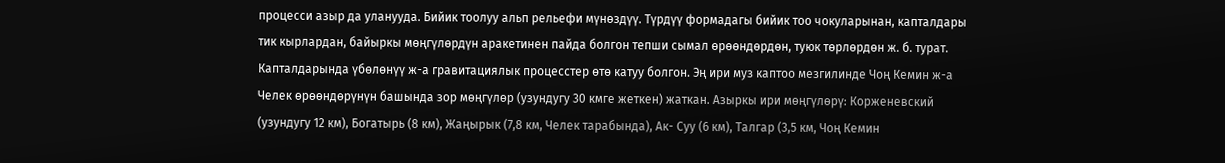процесси азыр да уланууда. Бийик тоолуу альп рельефи мүнөздүү. Түрдүү формадагы бийик тоо чокуларынан, капталдары тик кырлардан, байыркы мөңгүлөрдүн аракетинен пайда болгон тепши сымал өрөөндөрдөн, туюк төрлөрдөн ж. б. турат. Капталдарында үбөлөнүү ж-а гравитациялык процесстер өтө катуу болгон. Эң ири муз каптоо мезгилинде Чоң Кемин ж-а Челек өрөөндөрүнүн башында зор мөңгүлөр (узундугу 30 кмге жеткен) жаткан. Азыркы ири мөңгүлөрү: Корженевский (узундугу 12 км), Богатырь (8 км), Жаңырык (7,8 км, Челек тарабында), Ак- Суу (6 км), Талгар (3,5 км, Чоң Кемин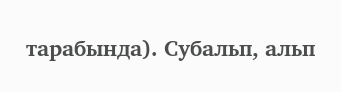тарабында). Субальп, альп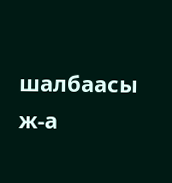шалбаасы ж-а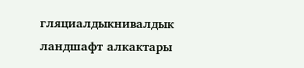гляциалдыкнивалдык ландшафт алкактары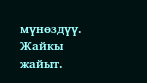мүнөздүү. Жайкы жайыт.